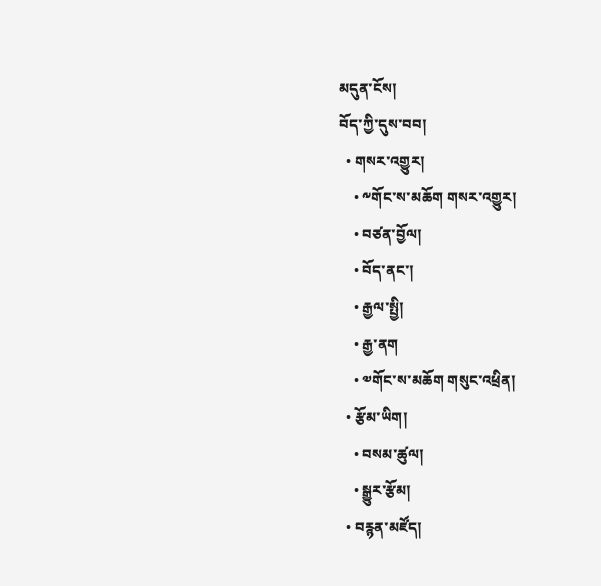མདུན་ངོས།
བོད་ཀྱི་དུས་བབ།
  • གསར་འགྱུར།
    • ༸གོང་ས་མཆོག གསར་འགྱུར།
    • བཙན་བྱོལ།
    • བོད་ནང་།
    • རྒྱལ་སྤྱི།
    • རྒྱ་ནག
    • ༧གོང་ས་མཆོག གསུང་འཕྲིན།
  • རྩོམ་ཡིག།
    • བསམ་ཚུལ།
    • སྒྱུར་རྩོམ།
  • བརྙན་མཛོད།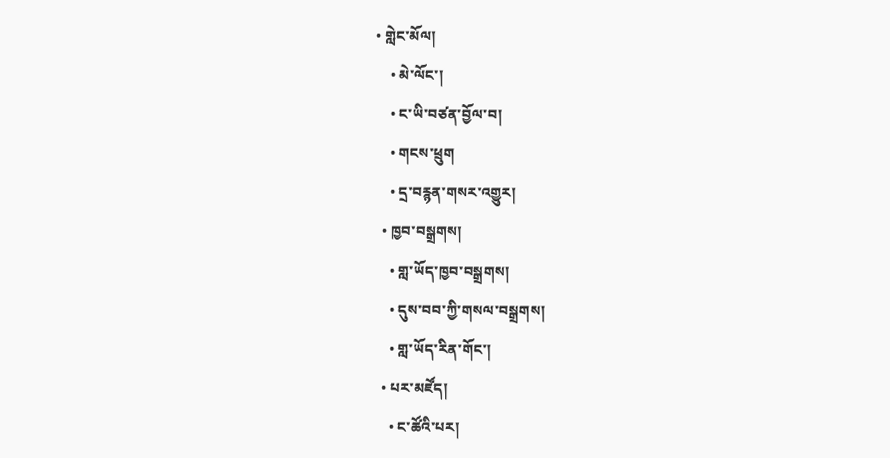• གླེང་མོལ།
    • མེ་ལོང་།
    • ང་ཡི་བཙན་བྱོལ་བ།
    • གངས་ཕྲུག
    • དྲ་བརྙན་གསར་འགྱུར།
  • ཁྱབ་བསྒྲགས།
    • གླ་ཡོད་ཁྱབ་བསྒྲགས།
    • དུས་བབ་ཀྱི་གསལ་བསྒྲགས།
    • གླ་ཡོད་རིན་གོང་།
  • པར་མཛོད།
    • ང་ཚོའི་པར།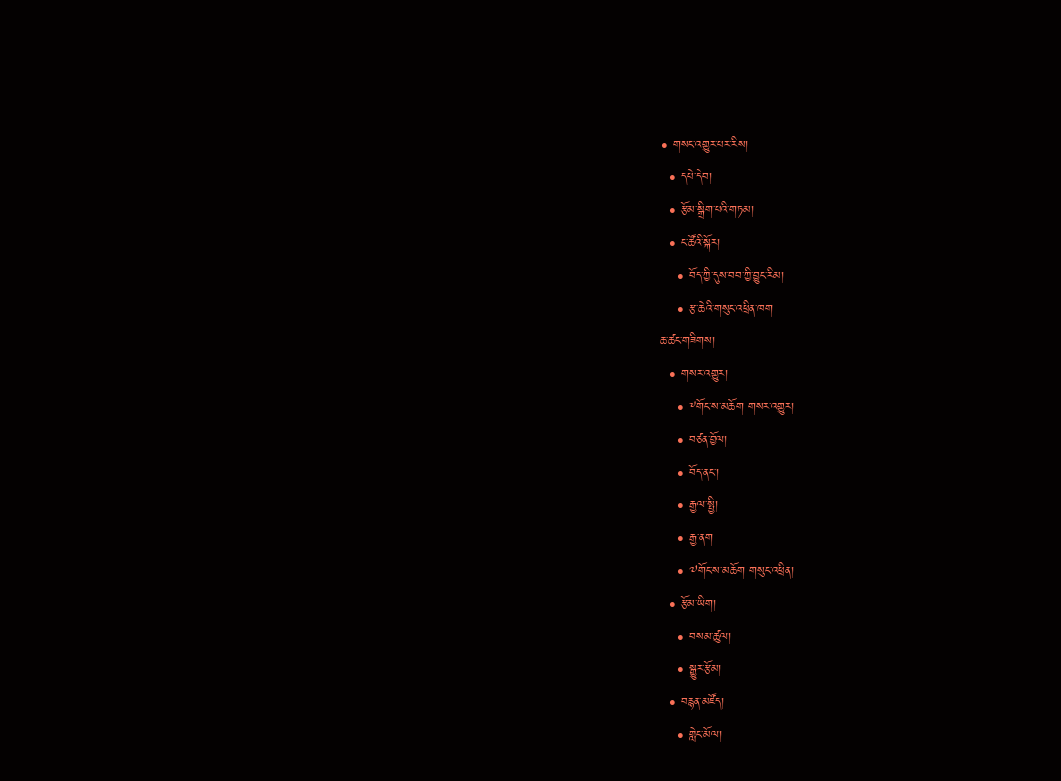• གསང་འགྱུར་པར་རིས།
  • དཔེ་དེབ།
  • རྩོམ་སྒྲིག་པའི་གཏམ།
  • ང་ཚོའི་སྐོར།
    • བོད་ཀྱི་དུས་བབ་ཀྱི་བྱུང་རིམ།
    • རྩ་ཆེའི་གསུང་འཕྲིན་ཁག
ཆ་ཚང་གཟིགས།
  • གསར་འགྱུར།
    • ༸གོང་ས་མཆོག གསར་འགྱུར།
    • བཙན་བྱོལ།
    • བོད་ནང་།
    • རྒྱལ་སྤྱི།
    • རྒྱ་ནག
    • ༧གོང་ས་མཆོག གསུང་འཕྲིན།
  • རྩོམ་ཡིག།
    • བསམ་ཚུལ།
    • སྒྱུར་རྩོམ།
  • བརྙན་མཛོད།
    • གླེང་མོལ།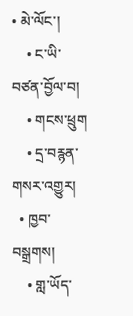• མེ་ལོང་།
    • ང་ཡི་བཙན་བྱོལ་བ།
    • གངས་ཕྲུག
    • དྲ་བརྙན་གསར་འགྱུར།
  • ཁྱབ་བསྒྲགས།
    • གླ་ཡོད་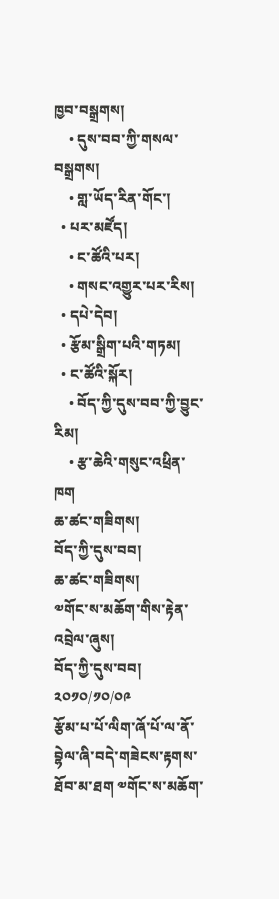ཁྱབ་བསྒྲགས།
    • དུས་བབ་ཀྱི་གསལ་བསྒྲགས།
    • གླ་ཡོད་རིན་གོང་།
  • པར་མཛོད།
    • ང་ཚོའི་པར།
    • གསང་འགྱུར་པར་རིས།
  • དཔེ་དེབ།
  • རྩོམ་སྒྲིག་པའི་གཏམ།
  • ང་ཚོའི་སྐོར།
    • བོད་ཀྱི་དུས་བབ་ཀྱི་བྱུང་རིམ།
    • རྩ་ཆེའི་གསུང་འཕྲིན་ཁག
ཆ་ཚང་གཟིགས།
བོད་ཀྱི་དུས་བབ།
ཆ་ཚང་གཟིགས།
༧གོང་ས་མཆོག་གིས་རྟེན་འབྲེལ་ཞུས།
བོད་ཀྱི་དུས་བབ།
༢༠༡༠/༡༠/༠༩
རྩོམ་པ་པོ་ལིག་ཞོ་པོ་ལ་ནོ་བྷེལ་ཞི་བདེ་གཟེངས་རྟགས་ཐོབ་མ་ཐག ༧གོང་ས་མཆོག་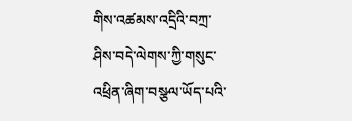གིས་འཚམས་འདྲིའི་བཀྲ་ཤིས་བདེ་ལེགས་ཀྱི་གསུང་འཕྲིན་ཞིག་བསྩལ་ཡོད་པའི་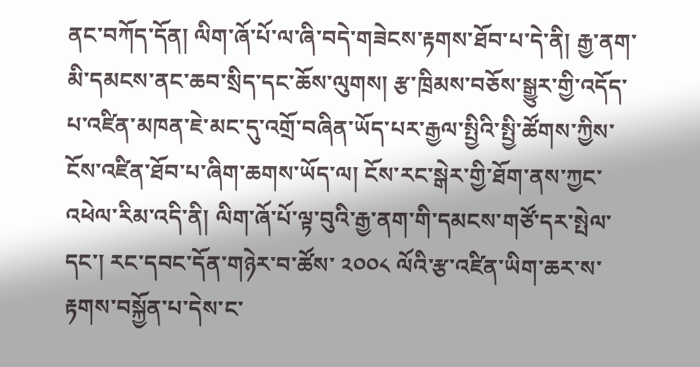ནང་བཀོད་དོན། ལིག་ཞོ་པོ་ལ་ཞི་བདེ་གཟེངས་རྟགས་ཐོབ་པ་དེ་ནི། རྒྱ་ནག་མི་དམངས་ནང་ཆབ་སྲིད་དང་ཆོས་ལུགས། རྩ་ཁྲིམས་བཅོས་སྒྱུར་གྱི་འདོད་པ་འཛིན་མཁན་ཇེ་མང་དུ་འགྲོ་བཞིན་ཡོད་པར་རྒྱལ་སྤྱིའི་སྤྱི་ཚོགས་ཀྱིས་ངོས་འཛིན་ཐོབ་པ་ཞིག་ཆགས་ཡོད་ལ། ངོས་རང་སྒེར་གྱི་ཐོག་ནས་ཀྱང་འཕེལ་རིམ་འདི་ནི། ལིག་ཞོ་པོ་ལྟ་བུའི་རྒྱ་ནག་གི་དམངས་གཙོ་དར་སྤེལ་དང་། རང་དབང་དོན་གཉེར་བ་ཚོས་ ༢༠༠༨ ལོའི་རྩ་འཛིན་ཡིག་ཆར་ས་རྟགས་བསྐྱོན་པ་དེས་ང་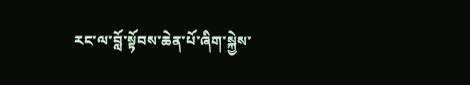རང་ལ་བློ་སྟོབས་ཆེན་པོ་ཞིག་སྐྱེས་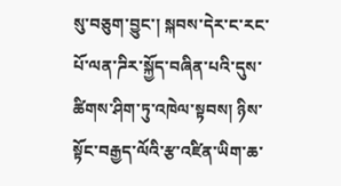སུ་བཅུག་བྱུང་། སྐབས་དེར་ང་རང་པོ་ལན་ཌིར་སྐྱོད་བཞིན་པའི་དུས་ཚིགས་ཤིག་ཏུ་འཁེལ་སྟབས། ཉིས་སྟོང་བརྒྱད་ལོའི་རྩ་འཛིན་ཡིག་ཆ་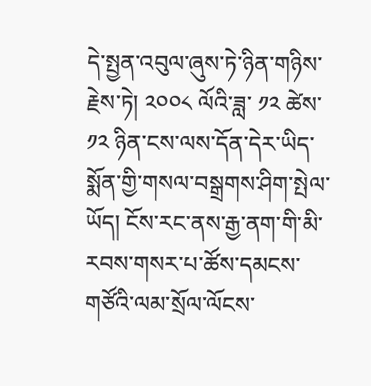དེ་སྤྱན་འབུལ་ཞུས་ཏེ་ཉིན་གཉིས་རྗེས་ཏེ། ༢༠༠༨ ལོའི་ཟླ་ ༡༢ ཚེས་ ༡༢ ཉིན་ངས་ལས་དོན་དེར་ཡིད་སྨོན་གྱི་གསལ་བསྒྲགས་ཤིག་སྤེལ་ཡོད། ངོས་རང་ནས་རྒྱ་ནག་གི་མི་རབས་གསར་པ་ཚོས་དམངས་གཙོའི་ལམ་སྲོལ་ལོངས་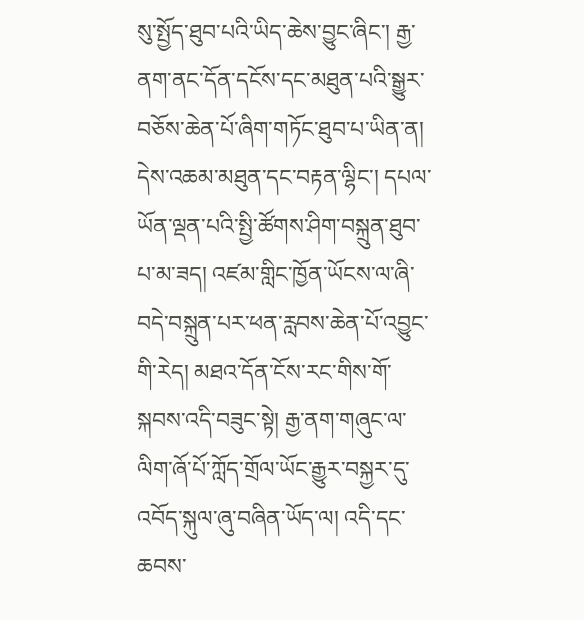སུ་སྤྱོད་ཐུབ་པའི་ཡིད་ཆེས་བྱུང་ཞིང་། རྒྱ་ནག་ནང་དོན་དངོས་དང་མཐུན་པའི་སྒྱུར་བཅོས་ཆེན་པོ་ཞིག་གཏོང་ཐུབ་པ་ཡིན་ན། དེས་འཆམ་མཐུན་དང་བརྟན་ལྷིང་། དཔལ་ཡོན་ལྡན་པའི་སྤྱི་ཚོགས་ཤིག་བསྐྲུན་ཐུབ་པ་མ་ཟད། འཛམ་གླིང་ཁྱོན་ཡོངས་ལ་ཞི་བདེ་བསྐྲུན་པར་ཕན་རླབས་ཆེན་པོ་འབྱུང་གི་རེད། མཐའ་དོན་ངོས་རང་གིས་གོ་སྐབས་འདི་བཟུང་སྟེ། རྒྱ་ནག་གཞུང་ལ་ལིག་ཞོ་པོ་ཀློད་གྲོལ་ཡོང་རྒྱུར་བསྐྱར་དུ་འབོད་སྐུལ་ཞུ་བཞིན་ཡོད་ལ། འདི་དང་ཆབས་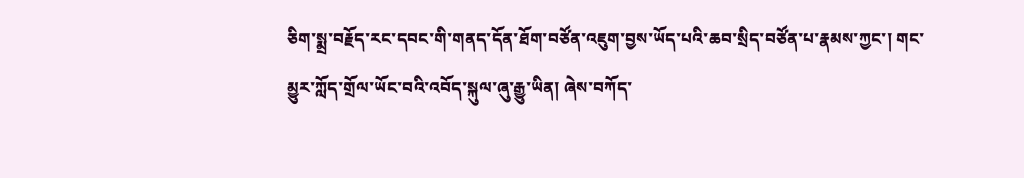ཅིག་སྨྲ་བརྗོད་རང་དབང་གི་གནད་དོན་ཐོག་བཙོན་འཇུག་བྱས་ཡོད་པའི་ཆབ་སྲིད་བཙོན་པ་རྣམས་ཀྱང་། གང་མྱུར་ཀློད་གྲོལ་ཡོང་བའི་འབོད་སྐུལ་ཞུ་རྒྱུ་ཡིན། ཞེས་བཀོད་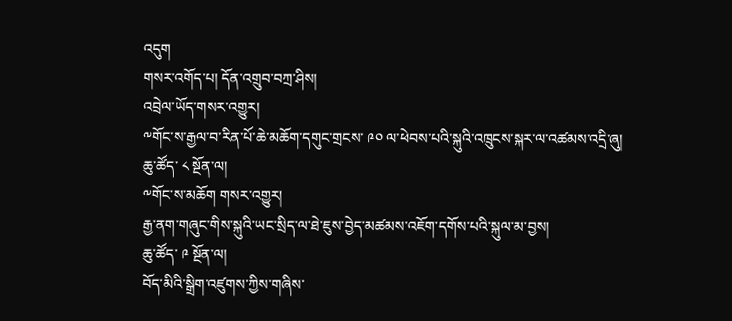འདུག
གསར་འགོད་པ། དོན་འགྲུབ་བཀྲ་ཤིས།
འབྲེལ་ཡོད་གསར་འགྱུར།
༸གོང་ས་རྒྱལ་བ་རིན་པོ་ཆེ་མཆོག་དགུང་གྲངས་ ༩༠ ལ་ཕེབས་པའི་སྐུའི་འཁྲུངས་སྐར་ལ་འཚམས་འདྲི་ཞུ།
ཆུ་ཚོད་ ༨ སྔོན་ལ།
༸གོང་ས་མཆོག གསར་འགྱུར།
རྒྱ་ནག་གཞུང་གིས་སྐུའི་ཡང་སྲིད་ལ་ཐེ་ཇུས་བྱེད་མཚམས་འཇོག་དགོས་པའི་སྐུལ་མ་བྱས།
ཆུ་ཚོད་ ༩ སྔོན་ལ།
བོད་མིའི་སྒྲིག་འཛུགས་ཀྱིས་གཞིས་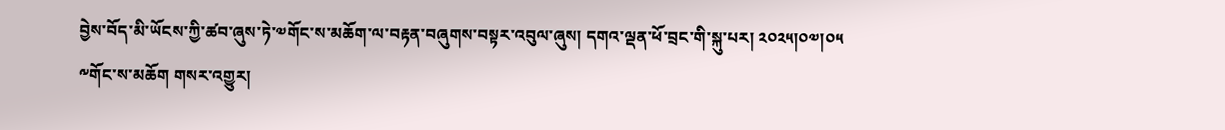བྱེས་བོད་མི་ཡོངས་ཀྱི་ཚབ་ཞུས་ཏེ་༧གོང་ས་མཆོག་ལ་བརྟན་བཞུགས་བསྟར་འབུལ་ཞུས། དགའ་ལྡན་ཕོ་བྲང་གི་སྐུ་པར། ༢༠༢༥།༠༧།༠༥
༸གོང་ས་མཆོག གསར་འགྱུར།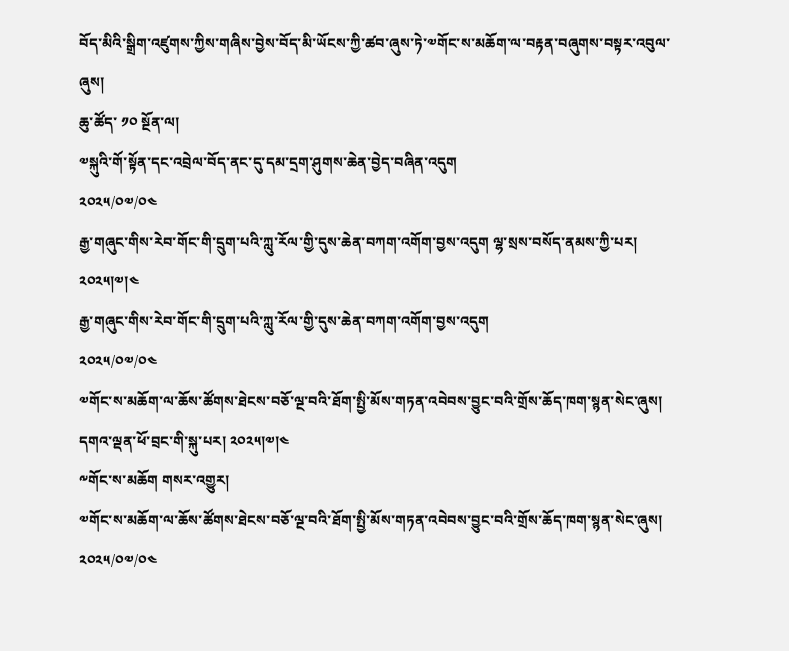བོད་མིའི་སྒྲིག་འཛུགས་ཀྱིས་གཞིས་བྱེས་བོད་མི་ཡོངས་ཀྱི་ཚབ་ཞུས་ཏེ་༧གོང་ས་མཆོག་ལ་བརྟན་བཞུགས་བསྟར་འབུལ་ཞུས།
ཆུ་ཚོད་ ༡༠ སྔོན་ལ།
༧སྐུའི་གོ་སྟོན་དང་འབྲེལ་བོད་ནང་དུ་དམ་དྲག་ཤུགས་ཆེན་བྱེད་བཞིན་འདུག
༢༠༢༥/༠༧/༠༤
རྒྱ་གཞུང་གིས་རེབ་གོང་གི་དྲུག་པའི་ཀླུ་རོལ་གྱི་དུས་ཆེན་བཀག་འགོག་བྱས་འདུག ལྷ་སྲས་བསོད་ནམས་ཀྱི་པར། ༢༠༢༥།༧།༤
རྒྱ་གཞུང་གིས་རེབ་གོང་གི་དྲུག་པའི་ཀླུ་རོལ་གྱི་དུས་ཆེན་བཀག་འགོག་བྱས་འདུག
༢༠༢༥/༠༧/༠༤
༧གོང་ས་མཆོག་ལ་ཆོས་ཚོགས་ཐེངས་བཅོ་ལྔ་བའི་ཐོག་སྤྱི་མོས་གཏན་འབེབས་བྱུང་བའི་གྲོས་ཆོད་ཁག་སྙན་སེང་ཞུས། དགའ་ལྡན་ཕོ་བྲང་གི་སྐུ་པར། ༢༠༢༥།༧།༤
༸གོང་ས་མཆོག གསར་འགྱུར།
༧གོང་ས་མཆོག་ལ་ཆོས་ཚོགས་ཐེངས་བཅོ་ལྔ་བའི་ཐོག་སྤྱི་མོས་གཏན་འབེབས་བྱུང་བའི་གྲོས་ཆོད་ཁག་སྙན་སེང་ཞུས།
༢༠༢༥/༠༧/༠༤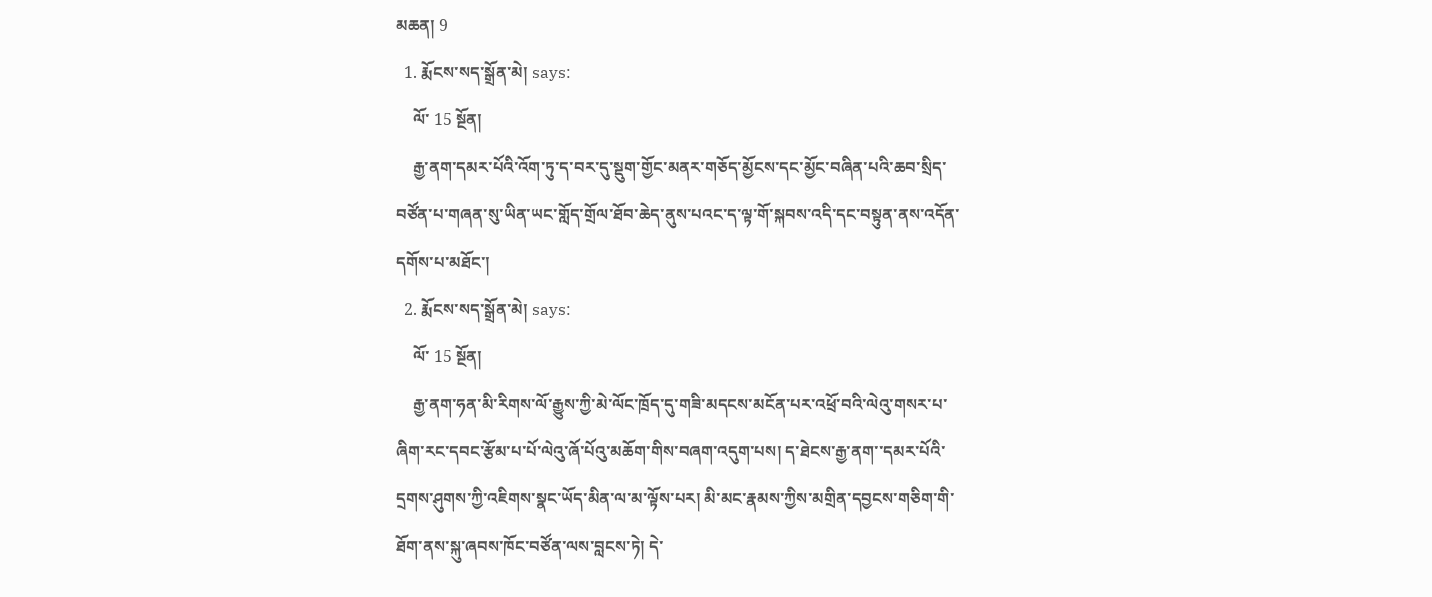མཆན། 9
  1. རྨོངས་སད་སྒྲོན་མེ། says:
    ལོ་ 15 སྔོན།
    རྒྱ་ནག་དམར་པོའི་འོག་ཏུ་ད་བར་དུ་སྡུག་གྱོང་མནར་གཅོད་མྱོངས་དང་མྱོང་བཞིན་པའི་ཆབ་སྲིད་བཙོན་པ་གཞན་སུ་ཡིན་ཡང་གློད་གྲོལ་ཐོབ་ཆེད་ནུས་པའང་ད་ལྟ་གོ་སྐབས་འདི་དང་བསྟུན་ནས་འདོན་དགོས་པ་མཐོང་།
  2. རྨོངས་སད་སྒྲོན་མེ། says:
    ལོ་ 15 སྔོན།
    རྒྱ་ནག་ཧན་མི་རིགས་ལོ་རྒྱུས་ཀྱི་མེ་ལོང་ཁྲོད་དུ་གཟི་མདངས་མངོན་པར་འཕྲོ་བའི་ལེའུ་གསར་པ་ཞིག་རང་དབང་རྩོམ་པ་པོ་ལེའུ་ཞོ་པོའུ་མཆོག་གིས་བཞག་འདུག་པས། ད་ཐེངས་རྒྱ་ནག་་དམར་པོའི་དྲགས་ཤུགས་ཀྱི་འཇིགས་སྣང་ཡོད་མིན་ལ་མ་ལྟོས་པར། མི་མང་རྣམས་ཀྱིས་མགྲིན་དབྱངས་གཅིག་གི་ཐོག་ནས་སྐུ་ཞབས་ཁོང་བཙོན་ལས་བླངས་ཏེ། དེ་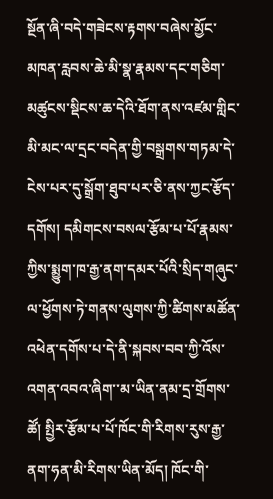སྔོན་ཞི་བདེ་གཟེངས་རྟགས་བཞེས་མྱོང་མཁན་རླབས་ཆེ་མི་སྣ་རྣམས་དང་གཅིག་མཚུངས་སྡིངས་ཆ་དེའི་ཐོག་ནས་འཛམ་གླིང་མི་མང་ལ་དྲང་བདེན་གྱི་བསྒྲགས་གཏམ་དེ་ངེས་པར་དུ་སྒྲོག་ཐུབ་པར་ཅི་ནས་ཀྱང་རྩོད་དགོས། དམིགངས་བསལ་རྩོམ་པ་པོ་རྣམས་ཀྱིས་སྨྱུག་ཁ་རྒྱ་ནག་དམར་པོའི་སྲིད་གཞུང་ལ་ཕྱོགས་ཏེ་གནས་ལུགས་ཀྱི་ཚིགས་མཚོན་འཕེན་དགོས་པ་དེ་ནི་སྐབས་བབ་ཀྱི་འོས་འགན་འབའ་ཞིག་་མ་ཡིན་ནམ་དྲ་གྲོགས་ཚོ། སྤྱིར་རྩོམ་པ་པོ་ཁོང་གི་རིགས་རུས་རྒྱ་ནག་ཧན་མི་རིགས་ཡིན་མོད། ཁོང་གི་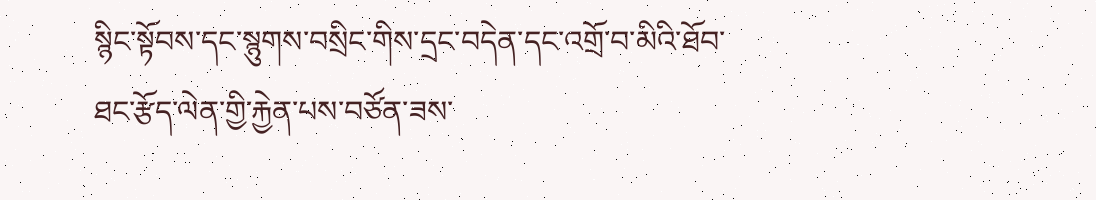སྙིང་སྟོབས་དང་སྙུགས་བསྲིང་གིས་དྲང་བདེན་དང་འགྲོ་བ་མིའི་ཐོབ་ཐང་རྩོད་ལེན་གྱི་རྐྱེན་པས་བཙོན་ཟས་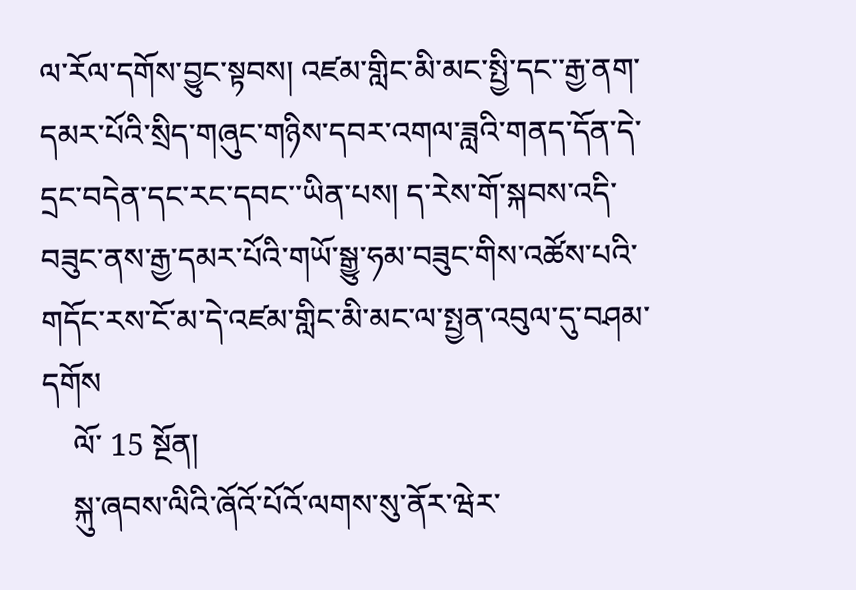ལ་རོལ་དགོས་བྱུང་སྟབས། འཛམ་གླིང་མི་མང་སྤྱི་དང་་རྒྱ་ནག་དམར་པོའི་སྲིད་གཞུང་གཉིས་དབར་འགལ་ཟླའི་གནད་དོན་དེ་དྲང་བདེན་དང་རང་དབང་་ཡིན་པས། ད་རེས་གོ་སྐབས་འདི་བཟུང་ནས་རྒྱ་དམར་པོའི་གཡོ་སྒྱུ་ཧམ་བཟུང་གིས་འཚོས་པའི་གདོང་རས་ངོ་མ་དེ་འཛམ་གླིང་མི་མང་ལ་སྤྱན་འབུལ་དུ་བཤམ་དགོས
    ལོ་ 15 སྔོན།
    སྐུ་ཞབས་ལིའི་ཞོའོ་པོའོ་ལགས་སུ་ནོར་ཝེར་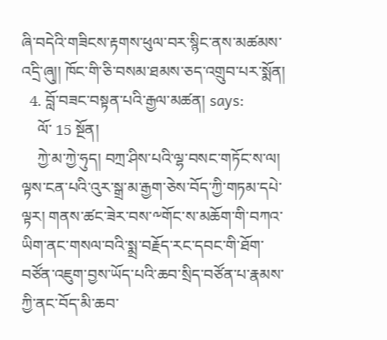ཞི་བདེའི་གཟིངས་རྟགས་ཕུལ་བར་སྙིང་ནས་མཚམས་འདྲི་ཞུ།། ཁོང་གི་ཅི་བསམ་ཐམས་ཅད་འགྲུབ་པར་སྨོན།
  4. བློ་བཟང་བསྟན་པའི་རྒྱལ་མཚན། says:
    ལོ་ 15 སྔོན།
    ཀྱེ་མ་ཀྱེ་ཧུད། བཀྲ་ཤིས་པའི་ལྷ་བསང་གཏོང་ས་ལ། ལྟས་ངན་པའི་འུར་སྒྲ་མ་རྒྱག་ཅེས་བོད་ཀྱི་གཏམ་དཔེ་ལྟར། གནས་ཚང་ཟེར་བས་༸གོང་ས་མཆོག་གི་བཀའ་ཡིག་ནང་གསལ་བའི་སྨྲ་བརྗོད་རང་དབང་གི་ཐོག་བཙོན་འཇུག་བྱས་ཡོད་པའི་ཆབ་སྲིད་བཙོན་པ་རྣམས་ཀྱི་ནང་བོད་མི་ཆབ་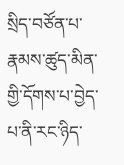སྲིད་བཙོན་པ་རྣམས་ཚུད་མིན་གྱི་དོགས་པ་བྱེད་པ་ནི་རང་ཉིད་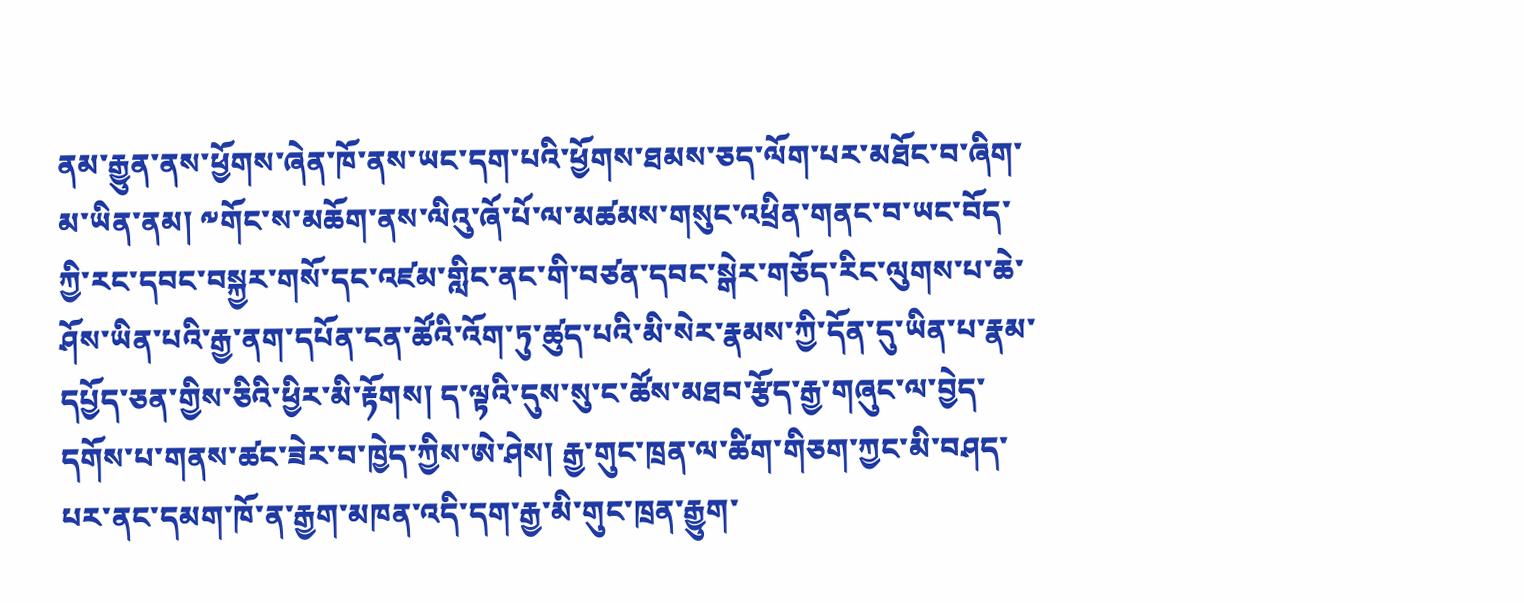ནམ་རྒྱུན་ནས་ཕྱོགས་ཞེན་ཁོ་ནས་ཡང་དག་པའི་ཕྱོགས་ཐམས་ཅད་ལོག་པར་མཐོང་བ་ཞིག་མ་ཡིན་ནམ། ༸གོང་ས་མཆོག་ནས་ལིའུ་ཞོ་པོ་ལ་མཚམས་གསུང་འཕྲིན་གནང་བ་ཡང་བོད་ཀྱི་རང་དབང་བསྐྱར་གསོ་དང་འཛམ་གླིང་ནང་གི་བཙན་དབང་སྒེར་གཅོད་རིང་ལུགས་པ་ཆེ་ཤོས་ཡིན་པའི་རྒྱ་ནག་དཔོན་ངན་ཚོའི་འོག་ཏུ་ཚུད་པའི་མི་སེར་རྣམས་ཀྱི་དོན་དུ་ཡིན་པ་རྣམ་དཔྱོད་ཅན་གྱིས་ཅིའི་ཕྱིར་མི་རྟོགས། ད་ལྟའི་དུས་སུ་ང་ཚོས་མཐབ་རྩོད་རྒྱ་གཞུང་ལ་བྱེད་དགོས་པ་གནས་ཚང་ཟེར་བ་ཁྱེད་ཀྱིས་ཨེ་ཤེས། རྒྱ་གུང་ཁྲན་ལ་ཚིག་གིཅག་ཀྱང་མི་བཤད་པར་ནང་དམག་ཁོ་ན་རྒྱག་མཁན་འདི་དག་རྒྱ་མི་གུང་ཁྲན་རྒྱུག་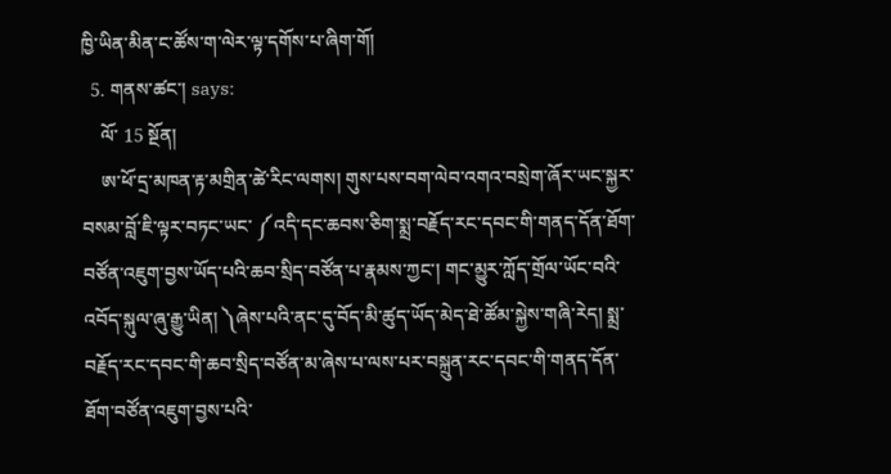ཁྱི་ཡིན་མིན་ང་ཚོས་ག་ལེར་ལྟ་དགོས་པ་ཞིག་གོ།
  5. གནས་ཚང་། says:
    ལོ་ 15 སྔོན།
    ཨ་ཕོ་དྲ་མཁན་རྟ་མགྲིན་ཚེ་རིང་ལགས། གུས་པས་བག་ལེབ་འགའ་བསྲེག་ཞོར་ཡང་སྐྱར་བསམ་བློ་ཇི་ལྟར་བཏང་ཡང་ ༼འདི་དང་ཆབས་ཅིག་སྨྲ་བརྗོད་རང་དབང་གི་གནད་དོན་ཐོག་བཙོན་འཇུག་བྱས་ཡོད་པའི་ཆབ་སྲིད་བཙོན་པ་རྣམས་ཀྱང་། གང་མྱུར་ཀློད་གྲོལ་ཡོང་བའི་འབོད་སྐུལ་ཞུ་རྒྱུ་ཡིན། ༽ཞེས་པའི་ནང་དུ་བོད་མི་ཚུད་ཡོད་མེད་ཐེ་ཚོམ་སྐྱེས་གཞི་རེད། སྨྲ་བརྗོད་རང་དབང་གི་ཆབ་སྲིད་བཙོན་མ་ཞེས་པ་ལས་པར་བསྐྲུན་རང་དབང་གི་གནད་དོན་ཐོག་བཙོན་འཇུག་བྱས་པའི་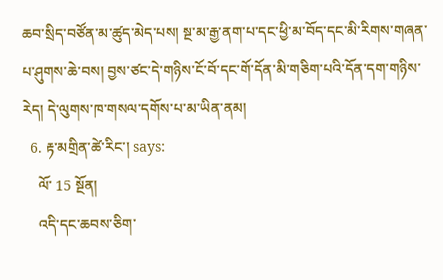ཆབ་སྲིད་བཙོན་མ་ཚུད་མེད་པས། སྔ་མ་རྒྱ་ནག་པ་དང་ཕྱི་མ་བོད་དང་མི་རིགས་གཞན་པ་ཤུགས་ཆེ་བས། བྱས་ཙང་དེ་གཉིས་ངོ་བོ་དང་གོ་དོན་མི་གཅིག་པའི་དོན་དག་གཉིས་རེད། དེ་ལུགས་ཁ་གསལ་དགོས་པ་མ་ཡིན་ནམ།
  6. རྟ་མགྲིན་ཚེ་རིང་། says:
    ལོ་ 15 སྔོན།
    འདི་དང་ཆབས་ཅིག་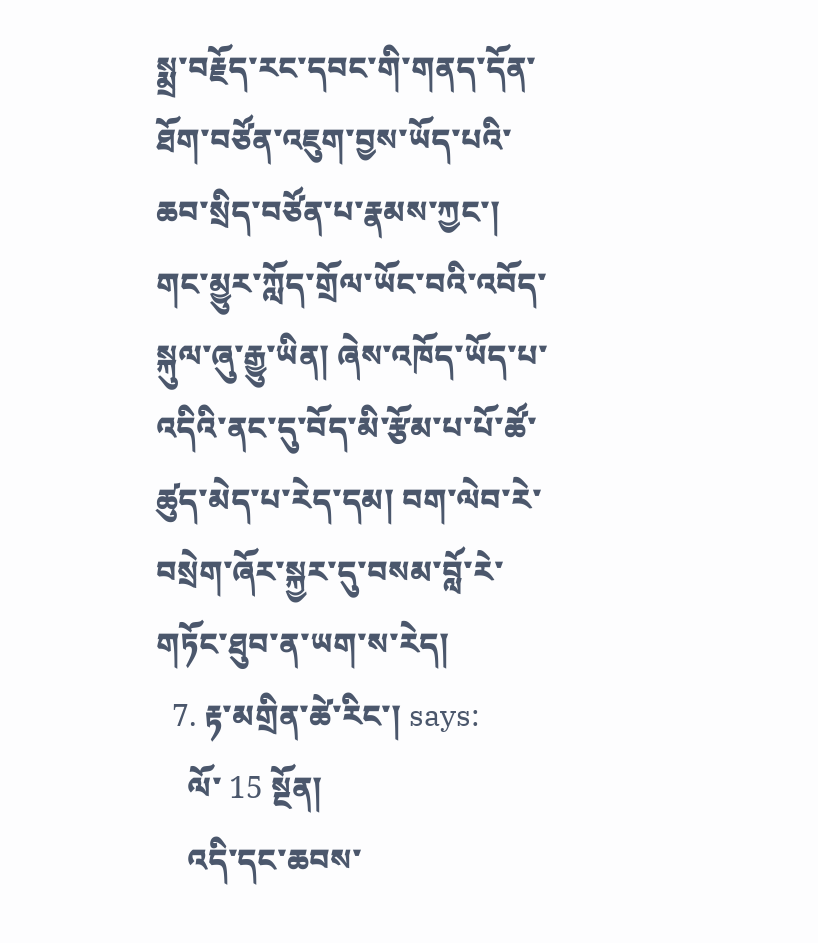སྨྲ་བརྗོད་རང་དབང་གི་གནད་དོན་ཐོག་བཙོན་འཇུག་བྱས་ཡོད་པའི་ཆབ་སྲིད་བཙོན་པ་རྣམས་ཀྱང་། གང་མྱུར་ཀློད་གྲོལ་ཡོང་བའི་འབོད་སྐུལ་ཞུ་རྒྱུ་ཡིན། ཞེས་འཁོད་ཡོད་པ་འདིའི་ནང་དུ་བོད་མི་རྩོམ་པ་པོ་ཚོ་ཚུད་མེད་པ་རེད་དམ། བག་ལེབ་རེ་བསྲེག་ཞོར་སྐྱར་དུ་བསམ་བློ་རེ་གཏོང་ཐུབ་ན་ཡག་ས་རེད།
  7. རྟ་མགྲིན་ཚེ་རིང་། says:
    ལོ་ 15 སྔོན།
    འདི་དང་ཆབས་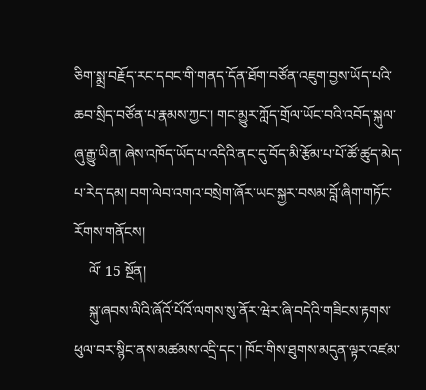ཅིག་སྨྲ་བརྗོད་རང་དབང་གི་གནད་དོན་ཐོག་བཙོན་འཇུག་བྱས་ཡོད་པའི་ཆབ་སྲིད་བཙོན་པ་རྣམས་ཀྱང་། གང་མྱུར་ཀློད་གྲོལ་ཡོང་བའི་འབོད་སྐུལ་ཞུ་རྒྱུ་ཡིན། ཞེས་འཁོད་ཡོད་པ་འདིའི་ནང་དུ་བོད་མི་རྩོམ་པ་པོ་ཚོ་ཚུད་མེད་པ་རེད་དམ། བག་ལེབ་འགའ་བསྲེག་ཞོར་ཡང་སྐྱར་བསམ་བློ་ཞིག་གཏོང་རོགས་གནོངས།
    ལོ་ 15 སྔོན།
    སྐུ་ཞབས་ལིའི་ཞོའོ་པོའོ་ལགས་སུ་ནོར་ཝེར་ཞི་བདེའི་གཟིངས་རྟགས་ཕུལ་བར་སྙིང་ནས་མཚམས་འདྲི་དང་། ཁོང་གིས་ཐུགས་མདུན་ལྟར་འཛམ་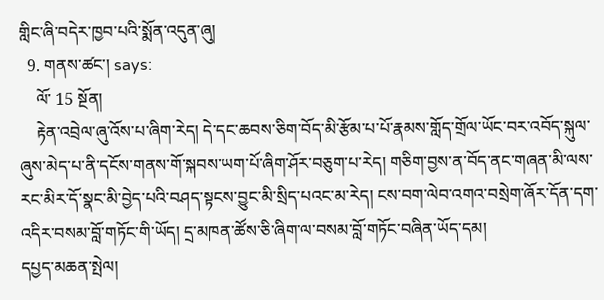གླིང་ཞི་བདེར་ཁྱབ་པའི་སྨོན་འདུན་ཞུ།
  9. གནས་ཚང་། says:
    ལོ་ 15 སྔོན།
    རྟེན་འབྲེལ་ཞུ་འོས་པ་ཞིག་རེད། དེ་དང་ཆབས་ཅིག་བོད་མི་རྩོམ་པ་པོ་རྣམས་གློད་གྲོལ་ཡོང་བར་འབོད་སྐུལ་ཞུས་མེད་པ་ནི་དངོས་གནས་གོ་སྐབས་ཡག་པོ་ཞིག་ཤོར་བཅུག་པ་རེད། གཅིག་བྱས་ན་བོད་ནང་གཞན་མི་ལས་རང་མིར་དོ་སྣང་མི་བྱེད་པའི་བཤད་སྟངས་བྱུང་མི་སྲིད་པའང་མ་རེད། ངས་བག་ལེབ་འགའ་བསྲེག་ཞོར་དོན་དག་འདིར་བསམ་བློ་གཏོང་གི་ཡོད། དྲ་མཁན་ཚོས་ཅི་ཞིག་ལ་བསམ་བློ་གཏོང་བཞིན་ཡོད་དམ།
དཔྱད་མཆན་སྤེལ།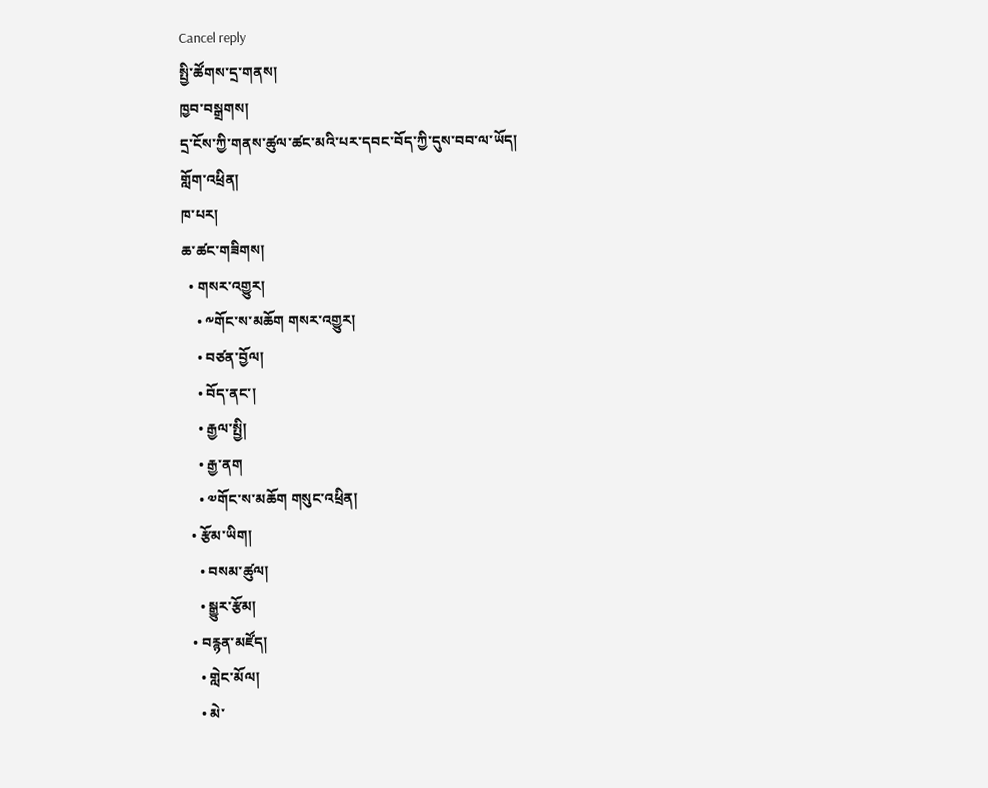Cancel reply
སྤྱི་ཚོགས་དྲ་གནས།
ཁྱབ་བསྒྲགས།
དྲ་ངོས་ཀྱི་གནས་ཚུལ་ཚང་མའི་པར་དབང་བོད་ཀྱི་དུས་བབ་ལ་ཡོད།
གློག་འཕྲིན།
ཁ་པར།
ཆ་ཚང་གཟིགས།
  • གསར་འགྱུར།
    • ༸གོང་ས་མཆོག གསར་འགྱུར།
    • བཙན་བྱོལ།
    • བོད་ནང་།
    • རྒྱལ་སྤྱི།
    • རྒྱ་ནག
    • ༧གོང་ས་མཆོག གསུང་འཕྲིན།
  • རྩོམ་ཡིག།
    • བསམ་ཚུལ།
    • སྒྱུར་རྩོམ།
  • བརྙན་མཛོད།
    • གླེང་མོལ།
    • མེ་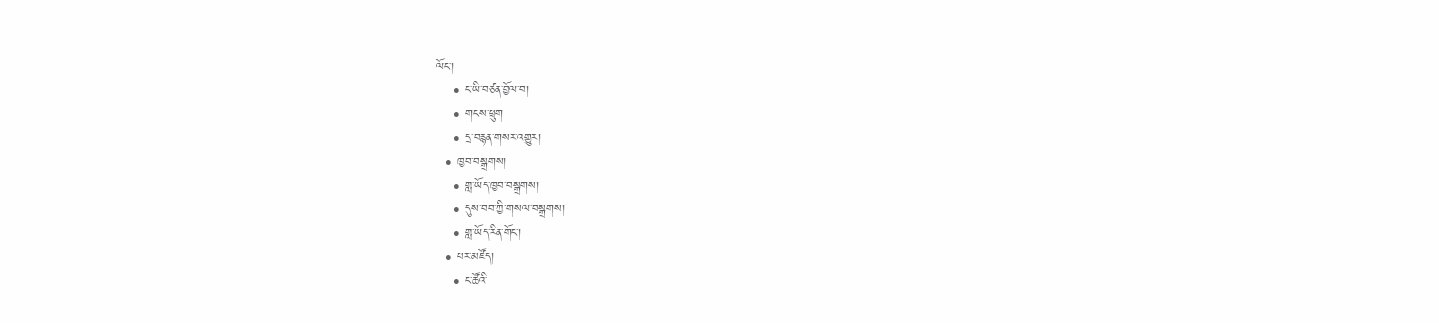ལོང་།
    • ང་ཡི་བཙན་བྱོལ་བ།
    • གངས་ཕྲུག
    • དྲ་བརྙན་གསར་འགྱུར།
  • ཁྱབ་བསྒྲགས།
    • གླ་ཡོད་ཁྱབ་བསྒྲགས།
    • དུས་བབ་ཀྱི་གསལ་བསྒྲགས།
    • གླ་ཡོད་རིན་གོང་།
  • པར་མཛོད།
    • ང་ཚོའི་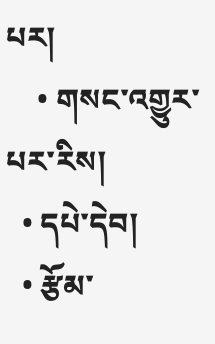པར།
    • གསང་འགྱུར་པར་རིས།
  • དཔེ་དེབ།
  • རྩོམ་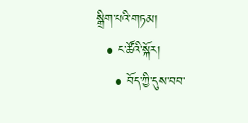སྒྲིག་པའི་གཏམ།
  • ང་ཚོའི་སྐོར།
    • བོད་ཀྱི་དུས་བབ་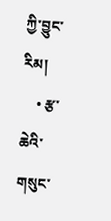ཀྱི་བྱུང་རིམ།
    • རྩ་ཆེའི་གསུང་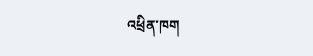འཕྲིན་ཁག